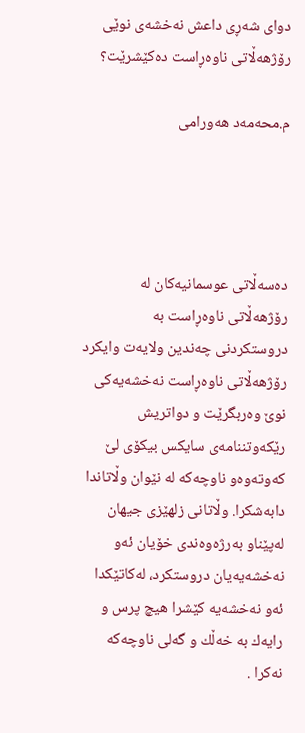دوای‌ شه‌ڕی‌ داعش نه‌خشه‌ی‌ نوێی‌ رۆژهەڵاتی‌ ناوه‌ڕاست ده‌كێشرێت؟

م.محەمەد هەورامی




ده‌سه‌ڵاتی‌ عوسمانیه‌كان له‌ رۆژهەڵاتی‌ ناوه‌ڕاست به‌ دروستكردنی‌ چه‌ندین ولایه‌ت وایكرد رۆژهەڵاتی‌ ناوه‌ڕاست نه‌خشه‌یه‌كی‌ نوێ وه‌ربگرێت و دواتریش رێكه‌وتننامه‌ی‌ سایكس بیكۆی‌ لێ كه‌وته‌وه‌و ناوچه‌كه‌ له‌ نێوان وڵاتاندا دابه‌شكرا. وڵاتانی زلهێزی‌ جیهان له‌پێناو به‌رژه‌وه‌ندی‌ خۆیان ئه‌و نه‌خشه‌یه‌یان دروستكرد، له‌كاتێكدا ئه‌و نه‌خشه‌یه‌ كێشرا هیچ پرس و رایه‌ك به‌ خه‌ڵك و گه‌لی‌ ناوچه‌كه‌ نه‌كرا .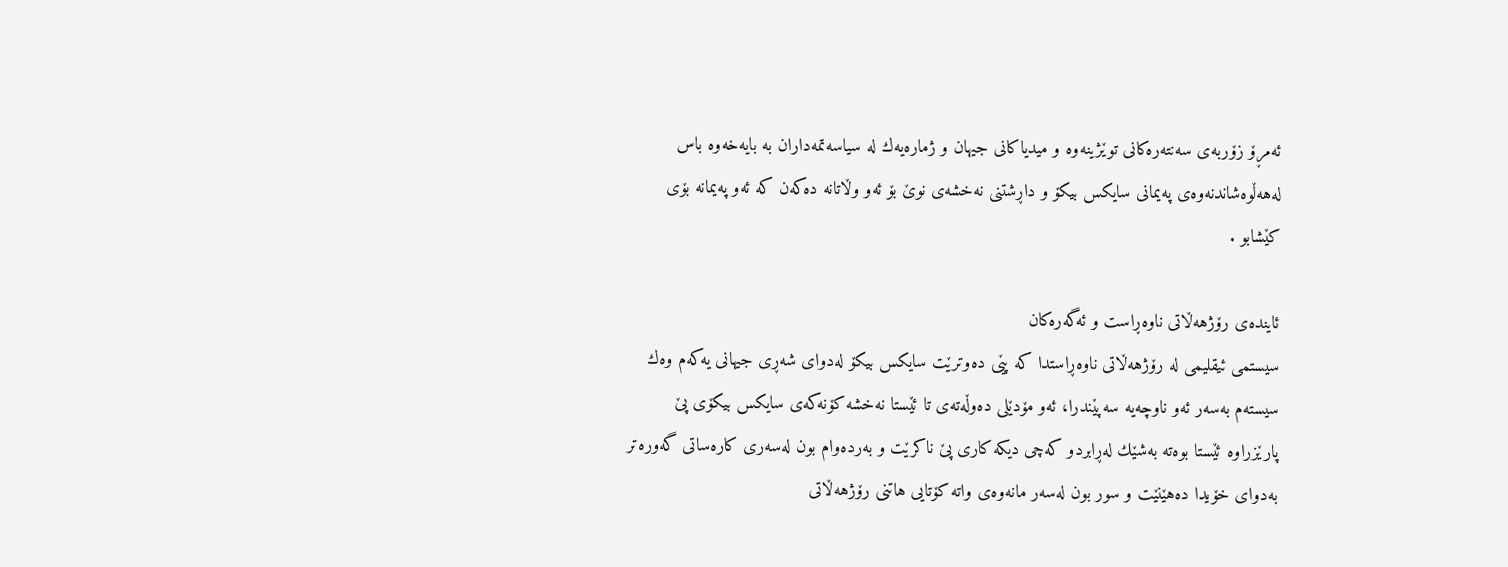ئه‌مڕۆ زۆربه‌ی‌ سه‌نته‌ره‌كانی‌ توێژینه‌وه‌ و میدیاكانی‌ جیهان و ژماره‌یه‌ك له‌ سیاسه‌تمه‌داران به‌ بایه‌خه‌وه‌ باس له‌هه‌ڵوه‌شاندنه‌وه‌ی‌ په‌یمانی‌ سایكس بیكۆ و داڕشتنی‌ نه‌خشه‌ی‌ نوێ بۆ ئه‌و وڵاتانە دەکەن كه‌ ئه‌و په‌یمانه‌ بۆی‌ كێشابو .

ئاینده‌ی‌ رۆژهەڵاتی‌ ناوه‌ڕاست و ئه‌گه‌ره‌كان
سیستمی‌ ئیقلیمی‌ له‌ رۆژهەڵاتی‌ ناوه‌ڕاستدا كه‌ پێی‌ ده‌وترێت سایكس بیكۆ له‌دوای‌ شه‌ڕی‌ جیهانی‌ یه‌كه‌م وه‌ك سیسته‌م به‌سه‌ر ئه‌و ناوچه‌یه‌ سه‌پێندرا، ئه‌و مۆدێلی‌ ده‌وڵه‌ته‌ی‌ تا ئێستا نه‌خشه‌ كۆنه‌كه‌ی‌ سایكس بیكۆی‌ پێ پارێزراوه‌ ئێستا بوەته‌ به‌شێك له‌ڕابردو كه‌چی‌ دیكه‌ كاری‌ پێ ناكرێت و به‌رده‌وام بون له‌سه‌ری‌ كاره‌ساتی‌ گه‌وره‌تر به‌دوای‌ خۆیدا ده‌هێنێت و سور بون له‌سه‌ر مانه‌وه‌ی‌ واته‌ كۆتایی‌ هاتنی‌ رۆژهەڵاتی‌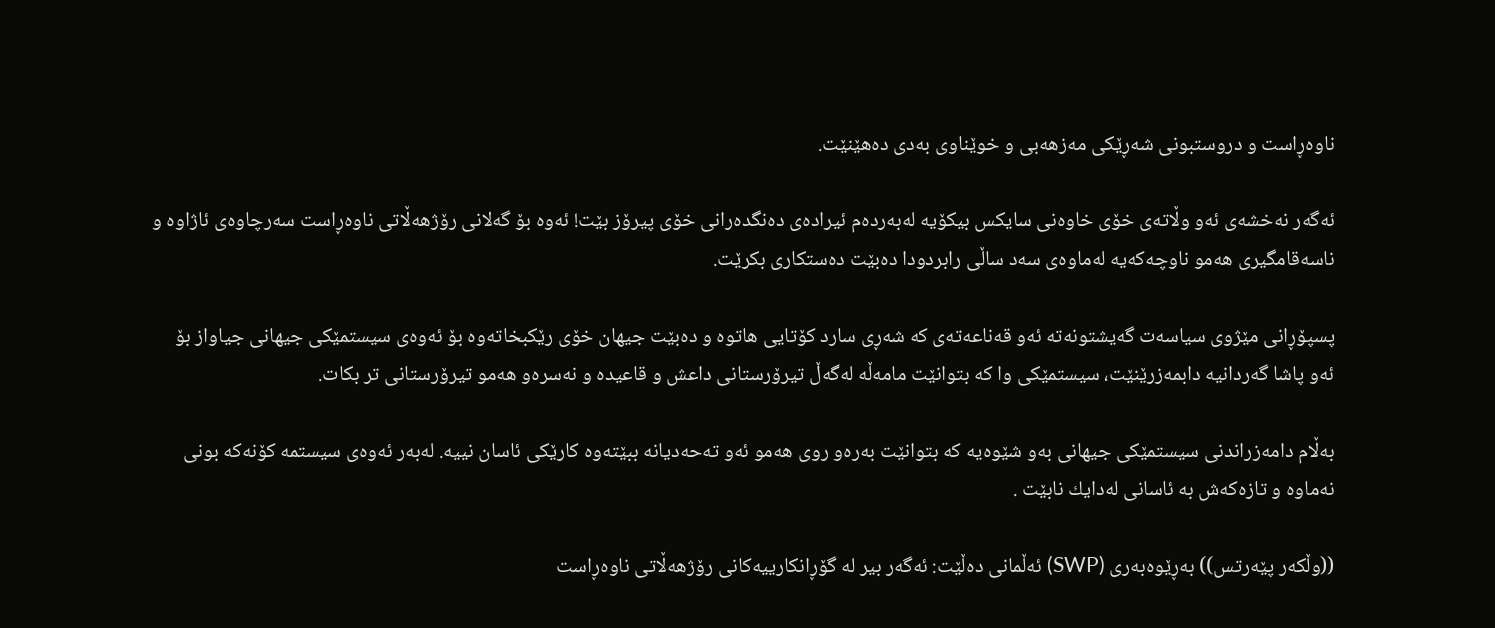ناوه‌ڕاست و دروستبونی‌ شه‌ڕێكی‌ مه‌زهه‌بی‌ و خوێناوی‌ به‌دی‌ ده‌هێنێت.

ئه‌گه‌ر نه‌خشه‌ی‌ ئه‌و وڵاتەی خۆی‌ خاوه‌نی‌ سایكس بیكۆیه‌ له‌به‌رده‌م ئیراده‌ی‌ ده‌نگده‌رانی‌ خۆی‌ پیرۆز بێت! ئه‌وه‌ بۆ گه‌لانی‌ رۆژهەڵاتی‌ ناوه‌ڕاست سه‌رچاوه‌ی‌ ئاژاوه‌ و ناسه‌قامگیری‌ هه‌مو ناوچه‌كه‌یه‌ له‌ماوه‌ی‌ سه‌د ساڵی‌ رابردودا ده‌بێت ده‌ستكاری‌ بكرێت.

پسپۆڕانی‌ مێژوی‌ سیاسه‌ت گه‌یشتونه‌ته‌ ئه‌و قه‌ناعه‌ته‌ی‌ كه‌ شه‌ڕی‌ سارد كۆتایی‌ هاتوه‌ و ده‌بێت جیهان خۆی‌ رێكبخاته‌وه‌ بۆ ئه‌وه‌ی‌ سیستمێكی‌ جیهانی‌ جیاواز بۆ ئه‌و پاشا گه‌ردانیه‌ دابمه‌زرێنێت، سیستمێكی‌ وا كه‌ بتوانێت مامه‌ڵه‌ له‌گه‌ڵ تیرۆرستانی‌ داعش و قاعیده‌ و نەسرەو هه‌مو تیرۆرستانی‌ تر بكات.

بەڵام دامه‌زراندنی‌ سیستمێكی‌ جیهانی‌ به‌و شێوه‌یه‌ كه‌ بتوانێت به‌ره‌و روی‌ هه‌مو ئه‌و ته‌حه‌دیانه‌ ببێته‌وه‌ كارێكی‌ ئاسان نییه‌. له‌به‌ر ئه‌وه‌ی‌ سیستمه‌ كۆنه‌كه‌ بونی‌ نه‌ماوه‌ و تازه‌كه‌ش به‌ ئاسانی‌ له‌دایك نابێت .

((وڵكه‌ر پێه‌رتس)) به‌ڕێوه‌به‌ری‌ (SWP) ئه‌ڵمانی‌ ده‌ڵێت: ئه‌گه‌ر بیر له‌ گۆڕانكارییه‌كانی‌ رۆژهەڵاتی‌ ناوه‌ڕاست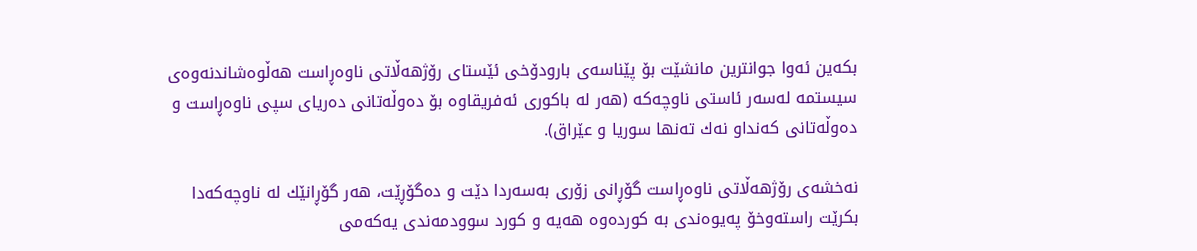بكه‌ین ئه‌وا جوانترین مانشێت بۆ پێناسه‌ی‌ بارودۆخی‌ ئێستای‌ رۆژهەڵاتی‌ ناوه‌ڕاست هه‌ڵوه‌شاندنه‌وه‌ی‌ سیستمه‌ له‌سه‌ر ئاستی‌ ناوچه‌كه‌ (هه‌ر له‌ باكوری‌ ئه‌فریقاوه‌ بۆ ده‌وڵه‌تانی‌ ده‌ریای‌ سپی‌ ناوه‌ڕاست و ده‌وڵه‌تانی‌ كه‌نداو نه‌ك ته‌نها سوریا و عێراق).

نه‌خشه‌ی‌ رۆژهەڵاتی‌ ناوه‌ڕاست گۆڕانی‌ زۆری‌ به‌سه‌ردا دێت و ده‌گۆڕێت، هه‌ر گۆڕانێك له‌ ناوچه‌كه‌دا بكرێت راسته‌وخۆ په‌یوه‌ندی‌ به‌ كورده‌وه‌ هه‌یه‌ و كورد سوودمه‌ندی‌ یه‌كه‌می‌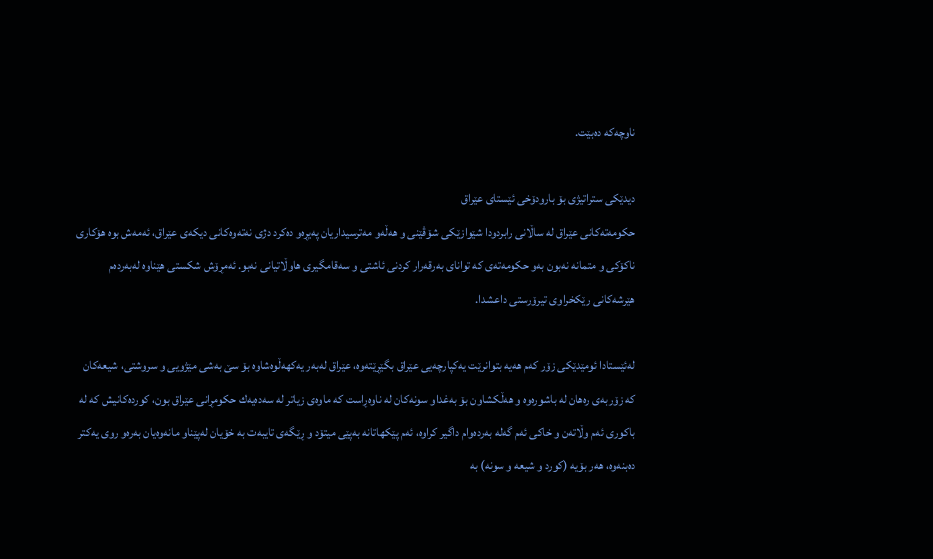ناوچه‌كه‌ ده‌بێت.

دیدێكی‌ ستراتیژی‌ بۆ بارودۆخی‌ ئێستای‌ عێراق
حكومه‌ته‌كانی‌ عێراق له‌ ساڵانی‌ رابردودا شێوازێكی‌ شۆڤێنی‌ و هه‌ڵه‌و مه‌ترسیداریان په‌یڕه‌و ده‌كرد دژی‌ نه‌ته‌وه‌كانی‌ دیكه‌ی‌ عێراق، ئه‌مه‌ش بوه‌ هۆكاری‌ ناكۆكی‌ و متمانه‌ نه‌بون به‌و حكومه‌ته‌ی‌ كه‌ توانای‌ به‌رقه‌رار كردنی‌ ئاشتی‌ و سه‌قامگیری‌ هاوڵاتیانی نه‌بو. ئه‌مڕۆش شكستی‌ هێناوه‌ له‌به‌رده‌م هێرشه‌كانی‌ رێكخراوی‌ تیرۆرستی‌ داعشدا.

له‌ئێستادا ئومێدێكی‌ زۆر كه‌م هه‌یه‌ بتوانرێت یه‌كپارچه‌یی‌ عێراق بگێڕێته‌وه‌، عێراق له‌به‌ر یه‌كهه‌ڵوه‌شاوه‌ بۆ سێ به‌شی‌ مێژویی‌ و سروشتی‌، شیعه‌كان كه‌ زۆربه‌ی‌ ره‌هان له‌ باشوره‌وه‌ و هه‌ڵكشاون بۆ بەغداو سونه‌كان له‌ ناوه‌ڕاست كه‌ ماوه‌ی‌ زیاتر له‌ سه‌ده‌یه‌ك حكومڕانی‌ عێراق بون، كورده‌كانیش كه‌ له‌ باكوری‌ ئه‌م وڵاتەن و خاكی‌ ئه‌م گه‌له‌ به‌رده‌وام داگیر كراوه‌، ئه‌م پێكهاتانه‌ به‌پێی‌ میتۆد و ڕێگه‌ی‌ تایبه‌ت به‌ خۆیان له‌پێناو مانه‌وه‌یان به‌ره‌و روی‌ یه‌كتر ده‌بنه‌وه‌، هه‌ر بۆیه‌ (كورد و شیعه‌ و سونه‌) به‌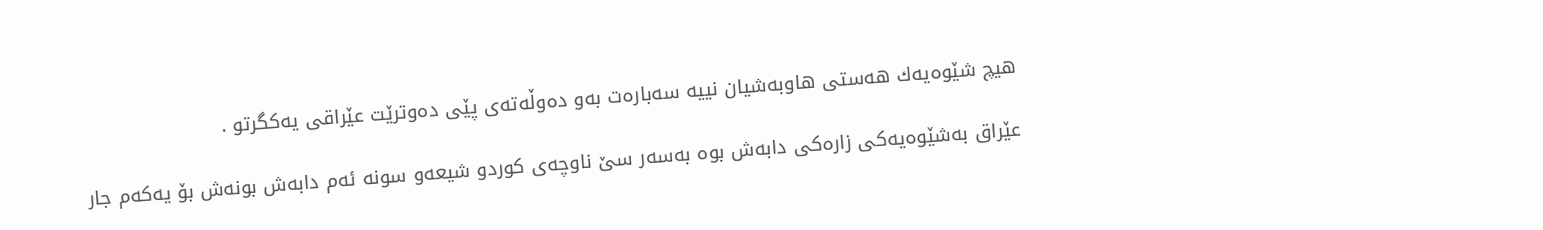هیچ شێوه‌یه‌ك هه‌ستی‌ هاوبه‌شیان نییه‌ سه‌باره‌ت به‌و ده‌وڵه‌ته‌ی‌ پێی‌ ده‌وترێت عێراقی‌ یه‌كگرتو .

عێراق به‌شێوه‌یه‌كی‌ زاره‌كی‌ دابه‌ش بوه‌ به‌سه‌ر سێ ناوچه‌ی‌ كوردو شیعه‌و سونه‌ ئه‌م دابه‌ش بونه‌ش بۆ یه‌كه‌م جار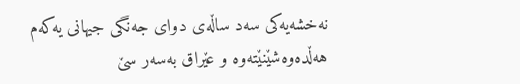نه‌خشه‌یه‌كی‌ سه‌د ساڵه‌ی‌ دوای‌ جه‌نگی‌ جیهانی‌ یه‌كه‌م هه‌ڵده‌وه‌شێنێته‌وه‌ و عێراق به‌سه‌ر سێ‌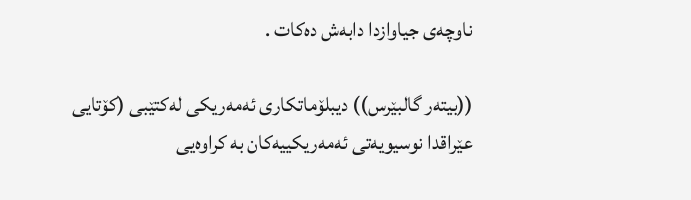ناوچه‌ی‌ جیاوازدا دابه‌ش ده‌كات .

((بیته‌ر گالبێرس)) دیبلۆماتكاری‌ ئه‌مەریكی‌ له‌كتێبی‌ (كۆتایی‌ عێراقدا نوسیویه‌تی‌ ئه‌مەریكییه‌كان به‌ كراوه‌یی‌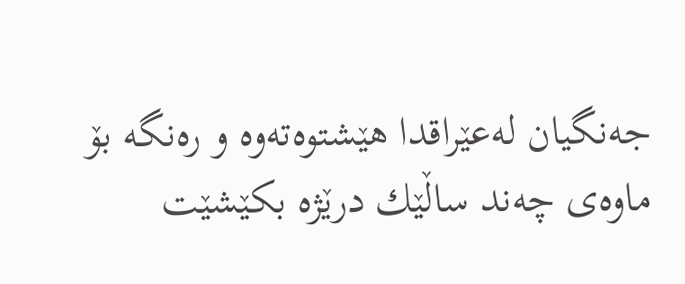جه‌نگیان له‌عێراقدا هێشتوەته‌وه‌ و ره‌نگه‌ بۆ ماوه‌ی‌ چه‌ند ساڵێك درێژه‌ بكێشێت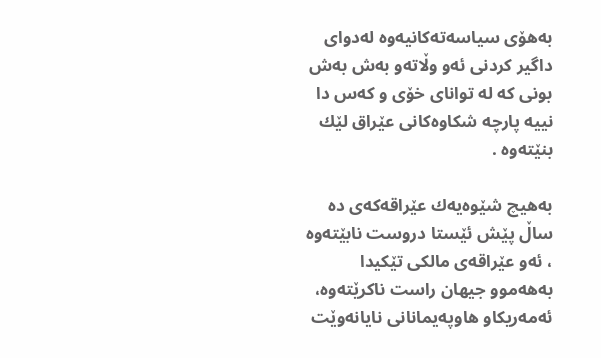به‌هۆی‌ سیاسه‌ته‌كانیه‌وه‌ له‌دوای‌ داگیر كردنی‌ ئه‌و وڵاتەو به‌ش به‌ش بونی‌ كه‌ له‌ توانای‌ خۆی‌ و كه‌س دا نییه‌ پارچه‌ شكاوه‌كانی‌ عێراق لێك بنێته‌وه‌ .

به‌هیچ شێوه‌یه‌ك عێراقه‌كه‌ی‌ ده‌ ساڵ پێش ئێستا دروست نابێته‌وه‌ ، ئه‌و عێراقه‌ی‌ مالكی‌ تێكیدا به‌هه‌موو جیهان راست ناكرێته‌وه‌، ئه‌مه‌ریكاو هاوپه‌یمانانی‌ نایانه‌وێت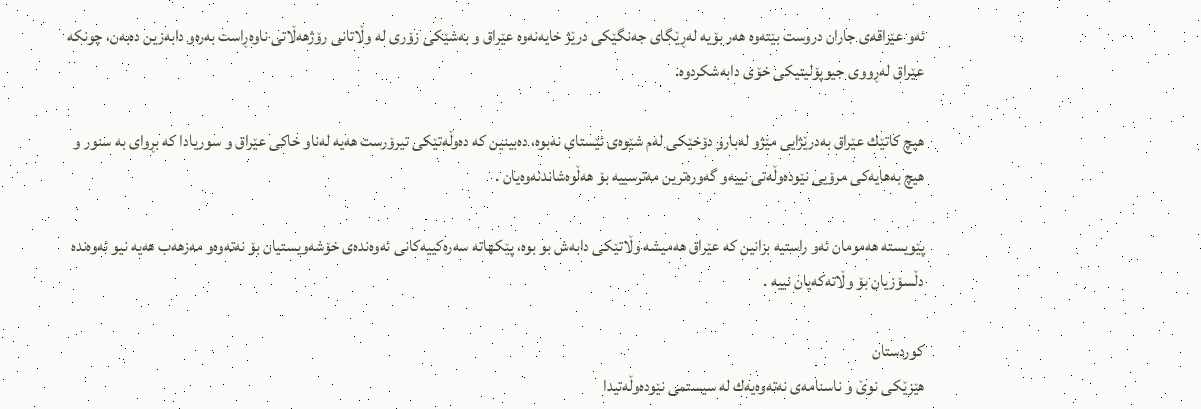ئه‌و عێراقه‌ی‌ جاران دروست بێته‌وه‌ هه‌ر بۆیه‌ له‌ڕێگای‌ جه‌نگێكی‌ درێژ خایه‌نه‌وه‌ عێراق و به‌شێكی‌ زۆری‌ له‌ وڵاتانی‌ رۆژهەڵاتی‌ ناوه‌ڕاست به‌ره‌و دابه‌زین ده‌به‌ن، چونكه‌ عێراق له‌ڕووی‌ جیوپۆلیتیكی خۆی‌ دابه‌شكردوه‌.

هیچ كاتێك عێراق به‌درێژایی‌ مێژو له‌بارو دۆخێكی‌ له‌م شێوه‌ی‌ ئێستای‌ نه‌بوه‌، ده‌بینین كه‌ ده‌وڵه‌تێكی‌ تیرۆرست هه‌یه‌ له‌ناو خاكی‌ عێراق و سوریادا كه‌ بڕوای‌ به‌ سنور و هیچ به‌هایه‌كی‌ مرۆیی‌ نێوده‌وڵه‌تی‌ نییه‌و گه‌وره‌ترین مه‌ترسییه‌ بۆ هه‌ڵوه‌شاندنه‌وه‌یان .

پێویسته‌ هه‌مومان ئه‌و راستیه‌ بزانین كه‌ عێراق هه‌میشه‌ وڵاتێکی دابه‌ش بو بوه‌، پێكهاته‌ سه‌ره‌كییه‌كانی‌ ئه‌وه‌نده‌ی‌ خۆشه‌ویستیان بۆ نه‌ته‌وه‌و مه‌زهه‌ب هه‌یه‌ نیو ئه‌وه‌نده‌ دڵسۆزیان بۆ وڵاتەکەیان نییه‌ .

كوردستان
هێزێكی‌ نوێ و ناسنامه‌ی‌ نه‌ته‌وه‌یه‌ك له‌ سیستمی‌ نێوده‌وڵه‌تیدا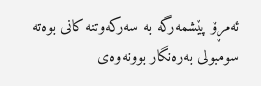ئه‌مڕۆ پێشمه‌رگه‌ به‌ سه‌ركه‌وتنه‌ كانی‌ بوەته‌ سومبولی‌ به‌ره‌نگار بوونه‌وه‌ی‌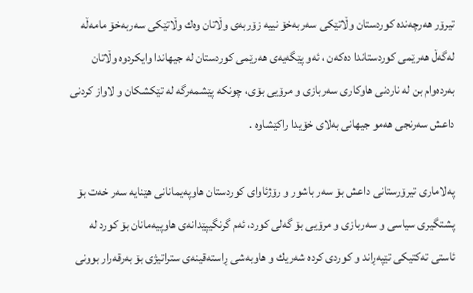تیرۆر هه‌رچه‌نده‌ كوردستان وڵاتێکی سه‌ربه‌خۆ نییه‌ زۆربه‌ی‌ وڵاتان وه‌ك وڵاتێکی سه‌ربه‌خۆ مامه‌ڵه‌ له‌گه‌ڵ هه‌رێمی‌ كوردستاندا ده‌كه‌ن ، ئه‌و پێگه‌یه‌ی‌ هه‌رێمی‌ كوردستان له‌ جیهاندا وایكردوه‌ وڵاتان به‌رده‌وام بن له‌ ناردنی‌ هاوكاری‌ سه‌ربازی‌ و مرۆیی‌ بۆی‌، چونكه‌ پێشمه‌رگه‌ له‌ تێكشكان و لاواز كردنی‌ داعش سه‌رنجی‌ هه‌مو جیهانی‌ به‌لای‌ خۆیدا راكێشاوه‌ .

په‌لاماری‌ تیرۆرستانی‌ داعش بۆ سه‌ر باشور و رۆژئاوای‌ كوردستان هاوپه‌یمانانی‌ هێنایه‌ سه‌ر خه‌ت بۆ پشتگیری‌ سیاسی‌ و سه‌ربازی‌ و مرۆیی‌ بۆ گه‌لی‌ كورد، ئه‌م گرنگیپێدانه‌ی‌ هاوپیه‌مانان بۆ كورد له‌ ئاستی‌ ته‌كتیكی‌ تێپه‌ڕاند و كوردی‌ كرده‌ شه‌ریك و هاوبه‌شی‌ ڕاسته‌قینه‌ی‌ ستراتیژی‌ بۆ به‌رقه‌رار بوونی‌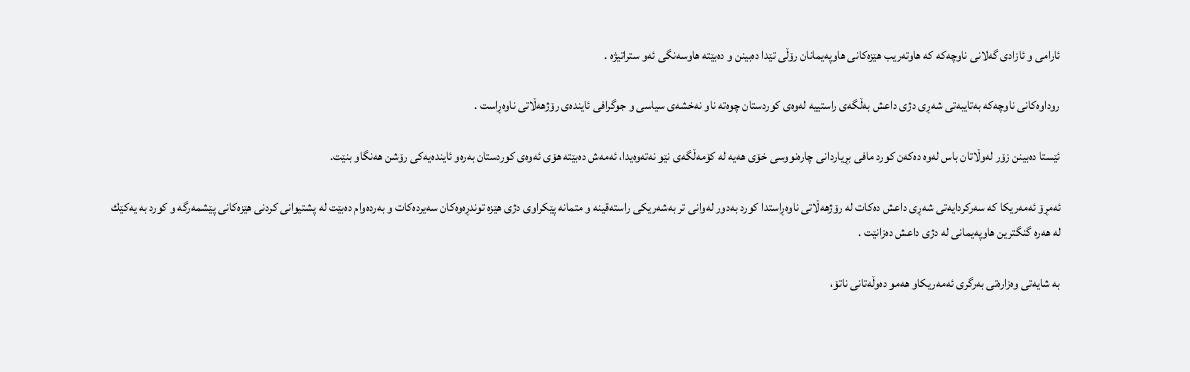ئارامی‌ و ئازادی‌ گه‌لانی‌ ناوچه‌كه‌ كه‌ هاوته‌ریب هێزه‌كانی‌ هاوپه‌یمانان رۆڵی تێدا ده‌بینن و ده‌بێته‌ هاوسه‌نگی‌ ئه‌و ستراتیژه‌ .

روداوه‌كانی‌ ناوچه‌كه‌ به‌تایبه‌تی‌ شه‌ڕی‌ دژی‌ داعش به‌ڵگه‌ی‌ راستییه‌ له‌وه‌ی‌ كوردستان چوه‌ته‌ ناو نه‌خشه‌ی‌ سیاسی‌ و جوگرافی‌ ئاینده‌ی‌ رۆژهەڵاتی ناوه‌ڕاست .

ئێستا ده‌بینن زۆر له‌وڵاتان باس له‌وه‌ ده‌كه‌ن كورد مافی‌ بڕیاردانی‌ چاره‌نووسی‌ خۆی‌ هه‌یه‌ له‌ كۆمه‌ڵگه‌ی‌ نێو نه‌ته‌وه‌یدا، ئه‌مه‌ش ده‌بێته‌ هۆی‌ ئه‌وه‌ی‌ كوردستان به‌ره‌و ئاینده‌یه‌كی‌ رۆشن هه‌نگاو بنێت.

ئه‌مڕۆ ئه‌مه‌ریكا كه‌ سه‌ركردایه‌تی‌ شه‌ڕی‌ داعش ده‌كات له‌ رۆژهەڵاتی‌ ناوه‌ڕاستدا كورد به‌دور له‌وانی‌ تر به‌شه‌ریكی‌ راسته‌قینه‌ و متمانه‌ پێكراوی‌ دژی‌ هێزه‌ توندڕه‌وه‌كان سه‌یرده‌كات و به‌رده‌وام ده‌بێت له‌ پشتیوانی‌ كردنی‌ هێزه‌كانی‌ پێشمه‌رگه‌ و كورد به‌ یه‌كێك له‌ هه‌ره‌ گنگترین هاوپه‌یمانی‌ له‌ دژی‌ داعش ده‌زانێت .

بە شایەتی وه‌زاره‌تی‌ به‌رگری‌ ئه‌مەریكاو هه‌مو ده‌وڵه‌تانی‌ ناتۆ،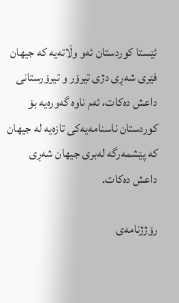ئێستا كوردستان ئه‌و وڵاتەیە كه‌ جیهان فێری‌ شه‌ڕی‌ دژی‌ تیرۆر و تیرۆرستانی‌ داعش ده‌كات، ئه‌م ناوه‌ گه‌وره‌یه‌ بۆ كوردستان ناسنامه‌یه‌كی‌ تازه‌یه‌ له‌ جیهان كه‌ پێشمه‌رگه‌ له‌بری‌ جیهان شه‌ڕی‌ داعش ده‌كات.

رۆژژنامه‌ی‌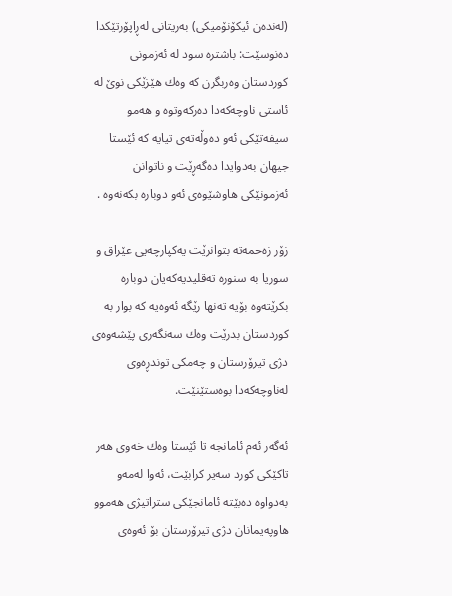(له‌نده‌ن ئیكۆنۆمیكی‌) به‌ریتانی‌ له‌ڕاپۆرتێكدا ده‌نوسێت: باشتره‌ سود له‌ ئه‌زمونی‌ كوردستان وه‌ربگرن كه‌ وه‌ك هێزێكی‌ نوێ له‌ ئاستی‌ ناوچه‌كه‌دا ده‌ركه‌وتوه‌ و هه‌مو سیفه‌تێكی‌ ئه‌و ده‌وڵه‌ته‌ی‌ تیایه‌ كه‌ ئێستا جیهان به‌دوایدا ده‌گه‌ڕێت و ناتوانن ئه‌زمونێكی‌ هاوشێوه‌ی‌ ئه‌و دوباره‌ بكه‌نه‌وه‌ .

زۆر زه‌حمه‌ته‌ بتوانرێت یه‌كپارچه‌یی‌ عێراق و سوریا به‌ سنوره‌ ته‌قلیدیه‌كه‌یان دوباره‌ بكرێته‌وه‌ بۆیه‌ ته‌نها رێگه‌ ئه‌وه‌یه‌ كه‌ بوار به‌ كوردستان بدرێت وه‌ك سه‌نگه‌ری‌ پێشه‌وه‌ی‌ دژی‌ تیرۆرستان و چه‌مكی‌ توندڕه‌وی‌ له‌ناوچه‌كه‌دا بوه‌ستێنێت.

ئه‌گه‌ر ئه‌م ئامانجه‌ تا ئێستا وه‌ك خه‌وی‌ هه‌ر تاكێكی‌ كورد سه‌یر كرابێت، ئه‌وا له‌مه‌و به‌دواوه‌ ده‌بێته‌ ئامانجێكی‌ ستراتیژی‌ هه‌موو هاوپه‌یمانان دژی‌ تیرۆرستان بۆ ئه‌وه‌ی‌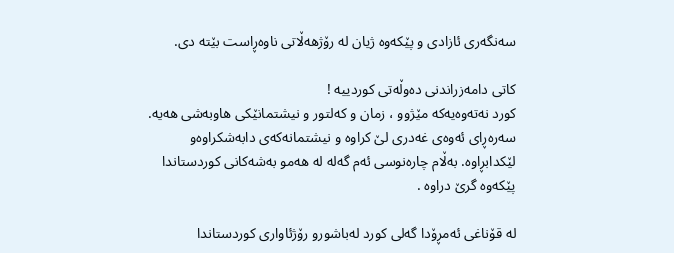سه‌نگه‌ری‌ ئازادی‌ و پێكه‌وه‌ ژیان له‌ رۆژهەڵاتی ناوه‌ڕاست بێته‌ دی‌.

كاتی‌ دامه‌زراندنی‌ ده‌وڵه‌تی‌ كوردییه‌ !
كورد نه‌ته‌وه‌یه‌كه‌ مێژوو ، زمان و كه‌لتور و نیشتمانێكی‌ هاوبه‌شی‌ هه‌یه‌. سه‌ره‌ڕای‌ ئه‌وه‌ی‌ غه‌دری‌ لێ كراوه‌ و نیشتمانه‌كه‌ی‌ دابه‌شكراوه‌و لێكدابڕاوه‌. بەڵام چاره‌نوسی‌ ئه‌م گه‌له‌ له‌ هه‌مو به‌شه‌كانی‌ كوردستاندا پێكه‌وه‌ گرێ‌ دراوه‌ .

له‌ قۆناغی‌ ئه‌مڕۆدا گه‌لی‌ كورد له‌باشورو رۆژئاواری‌ كوردستاندا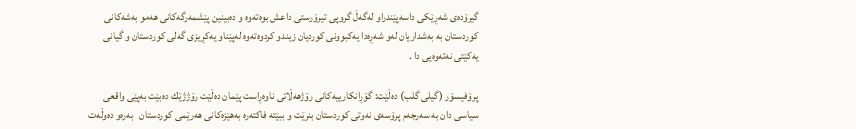گیرۆده‌ی‌ شه‌ڕێكی‌ داسه‌پێندراو له‌گه‌ڵ گروپی‌ تیرۆرستی‌ داعش بوەته‌وه‌ و ده‌بینین پێشمه‌رگه‌كانی‌ هه‌مو به‌شه‌كانی‌ كوردستان به‌ به‌شداریان له‌و شه‌ڕه‌دا یه‌كبوونی‌ كوردیان زیندو كردوەته‌وه‌ له‌پێناو یه‌كڕیزی‌ گه‌لی‌ كوردستان و گیانی‌ یه‌كێتی‌ نه‌ته‌وه‌یی‌ دا .

پرۆفیسۆر (گیلی گلب) ده‌ڵێت: گۆڕانكارییه‌كانی‌ رۆژهەڵاتی ناوه‌ڕاست پێمان ده‌ڵێت رۆژژێك ده‌بێت به‌پێی‌ واقعی‌ سیاسی‌ دان به‌ سه‌رجه‌م پرۆسه‌ی‌ نه‌وتی‌ كوردستان بنرێت و ببێته‌ فاكته‌ره‌ به‌هێزه‌كانی‌ هه‌رێمی‌ كوردستان   به‌ره‌و ده‌وڵه‌ت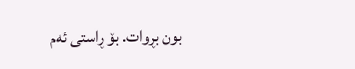بون بڕوات. بۆ ڕاستی‌ ئه‌م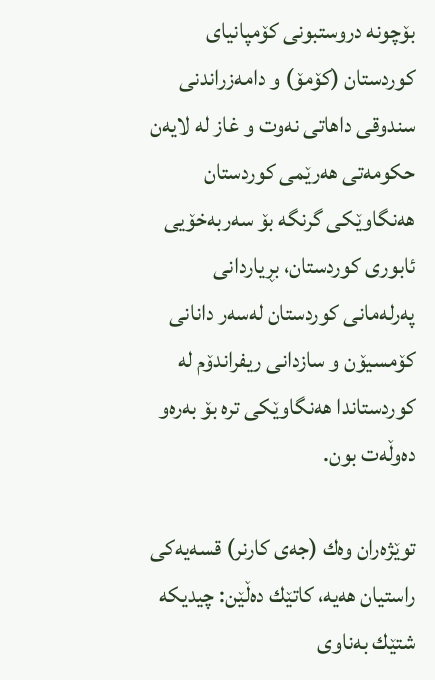بۆچونه‌ دروستبونی‌ كۆمپانیای‌ كوردستان (كۆمۆ) و دامه‌زراندنی‌ سندوقی‌ داهاتی‌ نه‌وت و غاز له‌ لایه‌ن حكومه‌تی‌ هه‌رێمی‌ كوردستان هه‌نگاوێكی‌ گرنگه‌ بۆ سه‌ربه‌خۆیی‌ ئابوری‌ كوردستان، بڕیاردانی‌ په‌رله‌مانی‌ كوردستان له‌سه‌ر دانانی‌ كۆمسیۆن و سازدانی‌ ریفراندۆم له‌ كوردستاندا هه‌نگاوێكی‌ تره‌ بۆ به‌ره‌و ده‌وڵه‌ت بون.

توێژه‌ران وه‌ك (جه‌ی‌ كارنر) قسه‌یه‌كی‌ راستیان هه‌یه‌، كاتێك ده‌ڵێن: چیدیكه‌ شتێك به‌ناوی‌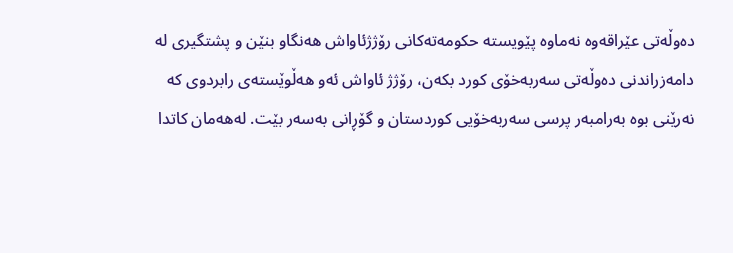ده‌وڵه‌تی‌ عێراقه‌وه‌ نه‌ماوه‌ پێویسته‌ حكومه‌ته‌كانی‌ رۆژژئاواش هه‌نگاو بنێن و پشتگیری‌ له‌ دامه‌زراندنی‌ ده‌وڵه‌تی‌ سه‌ربه‌خۆی‌ كورد بكه‌ن، رۆژژ ئاواش ئه‌و هه‌ڵوێسته‌ی‌ رابردوی‌ كه‌ نه‌رێنی‌ بوه‌ به‌رامبه‌ر پرسی‌ سه‌ربه‌خۆیی‌ كوردستان و گۆڕانی‌ به‌سه‌ر بێت. له‌هه‌مان كاتدا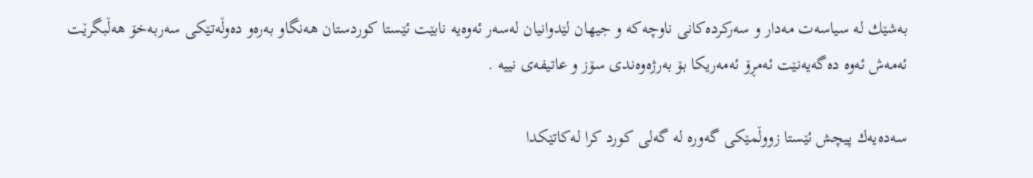به‌شێك له‌ سیاسه‌ت مه‌دار و سه‌ركرده‌كانی‌ ناوچه‌كه‌ و جیهان لێدوانیان له‌سه‌ر ئه‌وه‌یه‌ نابێت ئێستا كوردستان هه‌نگاو به‌ره‌و ده‌وڵه‌تێكی‌ سه‌ربه‌خۆ هه‌ڵبگرێت ئه‌مه‌ش ئه‌وه‌ ده‌گه‌یه‌نێت ئه‌مڕۆ ئه‌مەریكا بۆ به‌رژه‌وه‌ندی‌ سۆز و عاتیفه‌ی‌ نییه‌ .

سه‌ده‌یه‌ك پیچش ئێستا زووڵمێكی‌ گه‌وره‌ له‌ گه‌لی‌ كورد كرا له‌كاتێكدا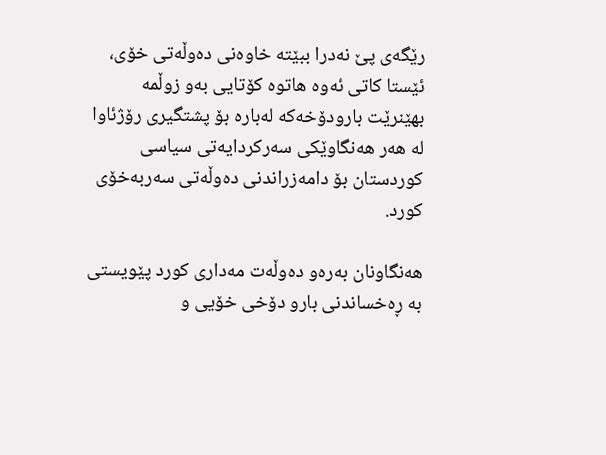رێگه‌ی‌ پێ نه‌درا ببێته‌ خاوه‌نی‌ ده‌وڵه‌تی‌ خۆی‌، ئێستا كاتی‌ ئه‌وه‌ هاتوه‌ كۆتایی‌ به‌و زوڵمه‌ بهێنرێت بارودۆخه‌كه‌ له‌باره‌ بۆ پشتگیری‌ رۆژئاوا له‌ هه‌ر هه‌نگاوێكی‌ سه‌ركردایه‌تی‌ سیاسی‌ كوردستان بۆ دامه‌زراندنی‌ ده‌وڵه‌تی‌ سه‌ربه‌خۆی‌ كورد.

هه‌نگاونان به‌ره‌و ده‌وڵه‌ت مه‌داری‌ كورد پێویستی‌ به‌ ڕه‌خساندنی‌ بارو دۆخی‌ خۆیی‌ و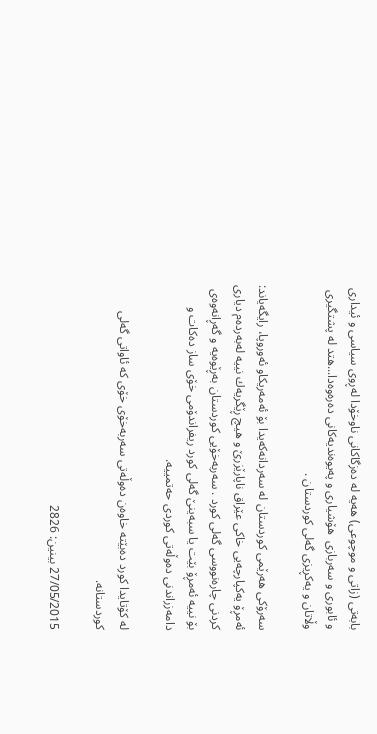بابه‌تی‌ (زاتی‌ و موچوعی) هه‌یه‌ له‌ ده‌زگاكانی‌ ناوخۆدا له‌ڕوی‌ سیاسی‌ و ئیداری‌ و ئابوری‌ و سه‌ربازی‌  هۆشیاری‌ و په‌یوه‌ندیه‌كانی‌ ده‌ره‌وه‌دا...هتد له‌ پشتگیری‌ وڵاتان و یه‌كڕیزی‌ گه‌لی‌ كوردستان .

سه‌رۆكی‌ هه‌رێمی‌ كوردستان له‌ سه‌ردانه‌كه‌یدا بۆ ئه‌مەریكاو ئه‌وروپا، رایگه‌یاند: ئه‌مڕۆ یه‌كپارچه‌یی‌ خاكی‌ عێراق ناپارێزرێ و هیچ ڕێگریه‌ك نییه‌ له‌به‌رده‌م دیاری‌ كردنی‌ چاره‌نووسی‌ گه‌لی‌ كورد . سه‌ربه‌خۆیی‌ كوردستان به‌ڕێوه‌یه‌ و گه‌ڕانه‌وه‌ی‌ بۆ نییه‌ ئه‌مڕۆ بێت یا سبه‌ینێ‌ گه‌لی‌ كورد ریفراندۆمی‌ خۆی‌ ساز ده‌كات و دامه‌زراندنی‌ ده‌وڵه‌تی‌ كوردی‌ حه‌تمییه‌.

له‌ كۆتایدا كورد ده‌بێته‌ خاوه‌ن ده‌وڵه‌تی‌ سه‌ربه‌خۆی‌ خۆی‌ كه‌ ئاواتی‌ گه‌لی‌ كوردستانه‌.

27/05/2015 بینین: 2826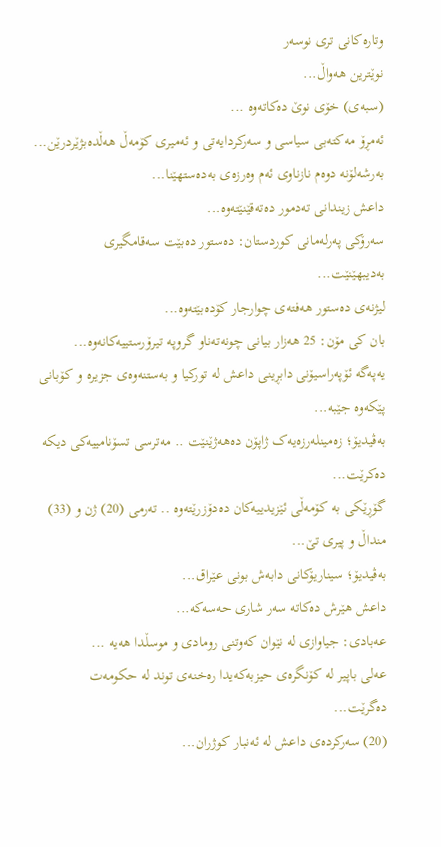وتاره‌کانی تری نوسه‌ر
نوێترین هه‌واڵ...
(سبەى) خۆى نوێ دەکاتەوە ...
ئه‌مڕۆ مه‌كته‌بی‌ سیاسی‌ و سه‌ركردایه‌تی‌ و ئه‌میری‌ كۆمه‌ڵ هەڵدەبژێردرێن...
به‌رشه‌لۆنه‌ دوه‌م نازناوی ئه‌م وه‌رزه‌ی به‌ده‌ستهێنا...
داعش زیندانی تەدمور دەتەقێنێتەوە...
سەرۆكی پەرلەمانی كوردستان: دەستور دەبێت سەقامگیری بەدیبهێنێت...
لیژنەی دەستور هەفتەی چوارجار كۆدەبێتەوە...
بان كی مۆن: 25 هەزار بیانی چونەتەناو گروپە تیرۆرستییەكانەوە...
یەپەگە ئۆپەراسیۆنی دابڕینی داعش لە تورکیا و بەستنەوەی جزیرە و کۆبانی پێکەوە جێبە...
بەڤیدیۆ؛ زەمینلەرزەیەک ژاپۆن دەهەژێنێت .. مەترسی تسۆنامییەکی دیکە دەکرێت...
گۆڕێکی بە کۆمەڵی ئێزیدییەکان دەدۆزرێتەوە .. تەرمی (20) ژن و (33) منداڵ و پیری تێ...
بەڤیدیۆ؛ سیناریۆکانی دابەش بونی عێراق...
داعش هێرش دەکاتە سەر شاری حەسەکە...
عه‌بادی: جیاوازی له‌ نێوان کەوتنی رومادی و موسڵدا هه‌یه‌ ...
عەلی باپیر لە کۆنگرەی حیزبەکەیدا رەخنەی توند لە حکومەت دەگرێت...
(20) سه‌ركرده‌ی داعش لە ئەنبار کوژران...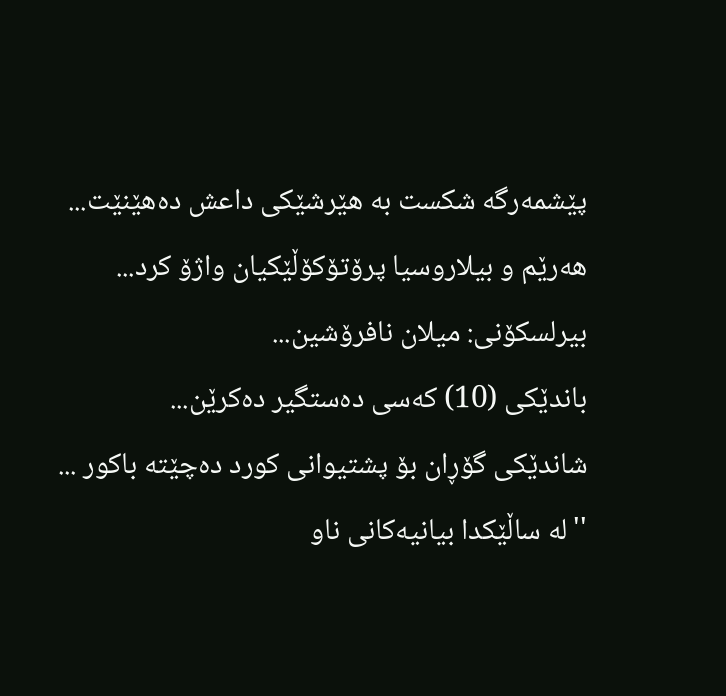پێشمەرگە شكست بە هێرشێكی داعش دەهێنێت...
هەرێم و بیلاروسیا پرۆتۆکۆڵێکیان واژۆ کرد...
بیرلسكۆنی: میلان نافرۆشین...
باندێکی (10) کەسى دەستگیر دەکرێن...
شاندێکى گۆڕان بۆ پشتیوانی کورد دەچێتە باکور ...
''لە ساڵێکدا بیانیه‌كانی ناو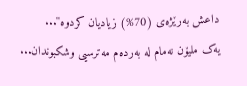داعش بەرێژەى (70%) زیادیان کردوە''...
یەک ملیۆن نەمام لە بەردەم مەترسیی وشکبوندان...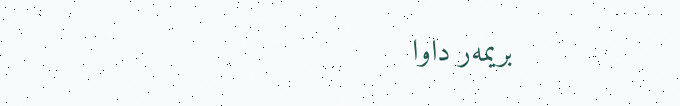بریمه‌ر داوا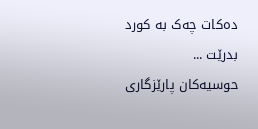دەکات چەک بە کورد بدرێت ...
حوسیەکان پارێزگارى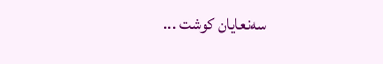سەنعایان کوشت ...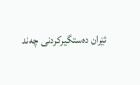ئێران دەستگیرکردنى چه‌ند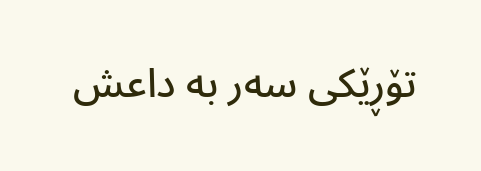تۆڕێكی‌ سه‌ر به‌ داعش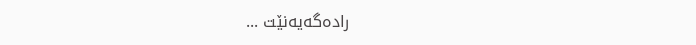رادەگەیەنێت ...